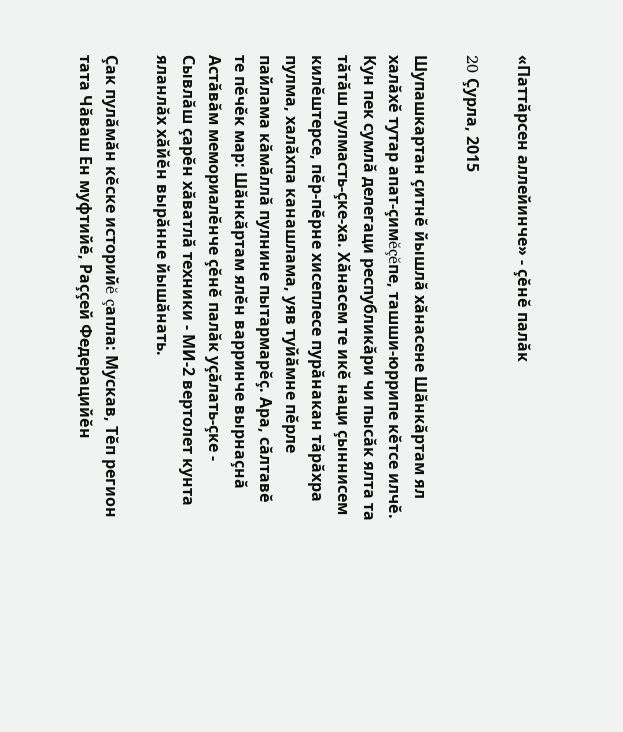«Паттăрсен аллейинче» - çĕнĕ палăк

20 Çурла, 2015

Шупашкартан çитнĕ йышлă хăнасене Шăнкăртам ял халăхĕ тутар апат-çимĕçĕпе, ташши-юррипе кĕтсе илчĕ. Кун пек сумлă делегаци республикăри чи пысăк ялта та тăтăш пулмасть-çке-ха. Хăнасем те икĕ наци çыннисем килĕштерсе, пĕр-пĕрне хисеплесе пурăнакан тăрăхра пулма, халăхпа канашлама, уяв туйăмне пĕрле пайлама кăмăллă пулнине пытармарĕç. Ара, сăлтавĕ те пĕчĕк мар: Шăнкăртам ялĕн варринче вырнаçнă Астăвăм мемориалĕнче çĕнĕ палăк уçăлать-çке - Сывлăш çарĕн хăватлă техники - МИ-2 вертолет кунта яланлăх хăйĕн вырăнне йышăнать.

Çак пулăмăн кĕске историйĕ çапла: Мускав, Тĕп регион тата Чăваш Ен муфтийĕ, Раççей Федерацийĕн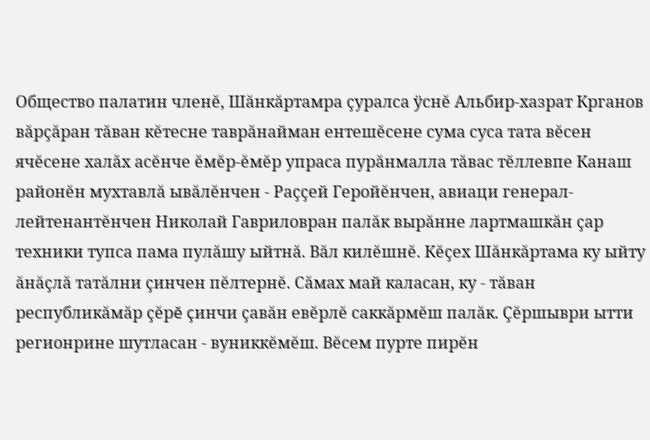Общество палатин членĕ, Шăнкăртамра çуралса ÿснĕ Альбир-хазрат Крганов вăрçăран тăван кĕтесне таврăнайман ентешĕсене сума суса тата вĕсен ячĕсене халăх асĕнче ĕмĕр-ĕмĕр упраса пурăнмалла тăвас тĕллевпе Канаш районĕн мухтавлă ывăлĕнчен - Раççей Геройĕнчен, авиаци генерал-лейтенантĕнчен Николай Гавриловран палăк вырăнне лартмашкăн çар техники тупса пама пулăшу ыйтнă. Вăл килĕшнĕ. Кĕçех Шăнкăртама ку ыйту ăнăçлă татăлни çинчен пĕлтернĕ. Сăмах май каласан, ку - тăван республикăмăр çĕрĕ çинчи çавăн евĕрлĕ саккăрмĕш палăк. Çĕршыври ытти регионрине шутласан - вуниккĕмĕш. Вĕсем пурте пирĕн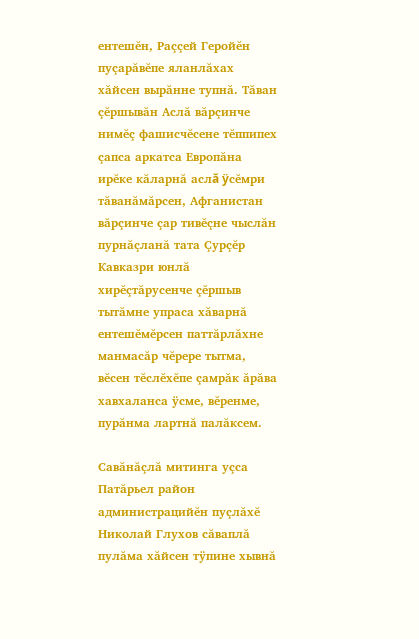ентешĕн, Раççей Геройĕн пуçарăвĕпе яланлăхах хăйсен вырăнне тупнă. Тăван çĕршывăн Аслă вăрçинче нимĕç фашисчĕсене тĕппипех çапса аркатса Европăна ирĕке кăларнă аслă ÿсĕмри тăванăмăрсен, Афганистан вăрçинче çар тивĕçне чыслăн пурнăçланă тата Çурçĕр Кавказри юнлă хирĕçтăрусенче çĕршыв тытăмне упраса хăварнă ентешĕмĕрсен паттăрлăхне манмасăр чĕрере тытма, вĕсен тĕслĕхĕпе çамрăк ăрăва хавхаланса ÿсме, вĕренме, пурăнма лартнă палăксем.

Савăнăçлă митинга уçса Патăрьел район администрацийĕн пуçлăхĕ Николай Глухов сăваплă пулăма хăйсен тÿпине хывнă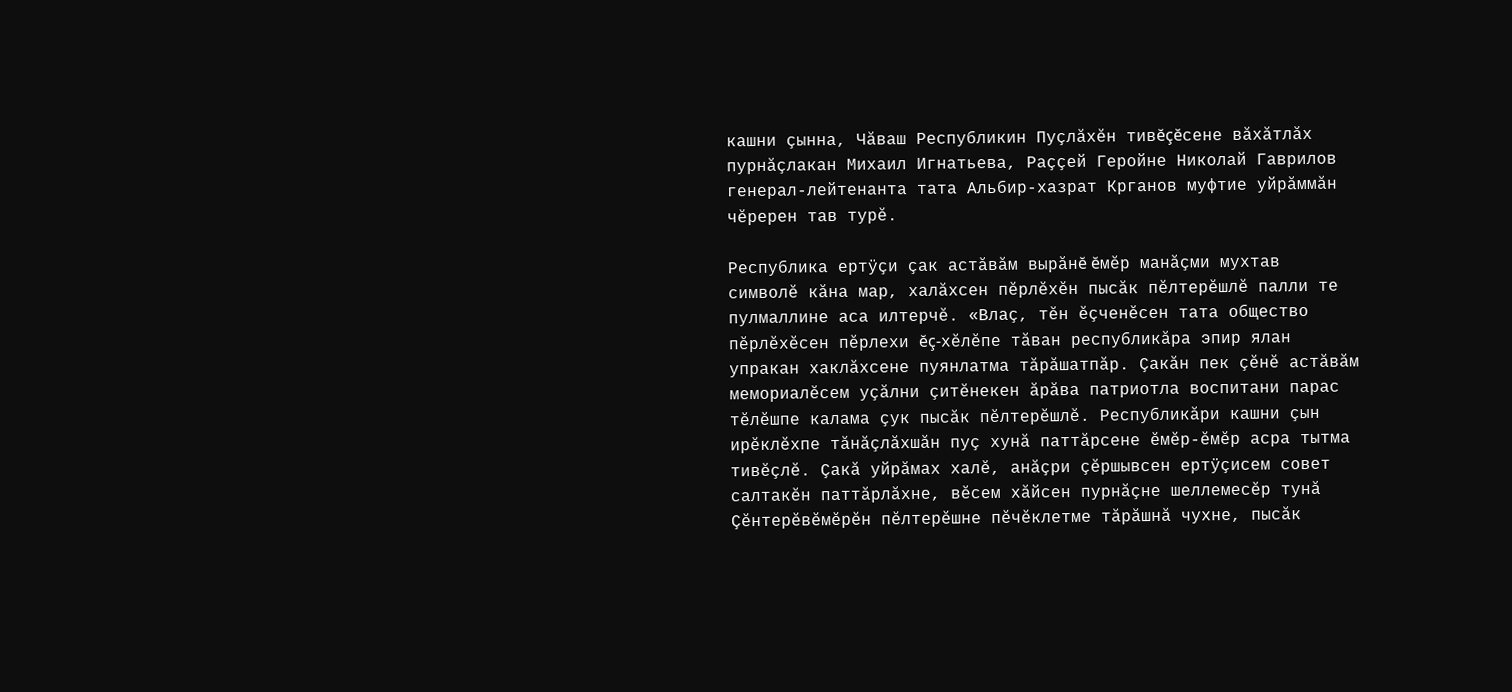кашни çынна, Чăваш Республикин Пуçлăхĕн тивĕçĕсене вăхăтлăх пурнăçлакан Михаил Игнатьева, Раççей Геройне Николай Гаврилов генерал-лейтенанта тата Альбир-хазрат Крганов муфтие уйрăммăн чĕререн тав турĕ.

Республика ертÿçи çак астăвăм вырăнĕ ĕмĕр манăçми мухтав символĕ кăна мар, халăхсен пĕрлĕхĕн пысăк пĕлтерĕшлĕ палли те пулмаллине аса илтерчĕ. «Влаç, тĕн ĕçченĕсен тата общество пĕрлĕхĕсен пĕрлехи ĕç-хĕлĕпе тăван республикăра эпир ялан упракан хаклăхсене пуянлатма тăрăшатпăр. Çакăн пек çĕнĕ астăвăм мемориалĕсем уçăлни çитĕнекен ăрăва патриотла воспитани парас тĕлĕшпе калама çук пысăк пĕлтерĕшлĕ. Республикăри кашни çын ирĕклĕхпе тăнăçлăхшăн пуç хунă паттăрсене ĕмĕр-ĕмĕр асра тытма тивĕçлĕ. Çакă уйрăмах халĕ, анăçри çĕршывсен ертÿçисем совет салтакĕн паттăрлăхне, вĕсем хăйсен пурнăçне шеллемесĕр тунă Çĕнтерĕвĕмĕрĕн пĕлтерĕшне пĕчĕклетме тăрăшнă чухне, пысăк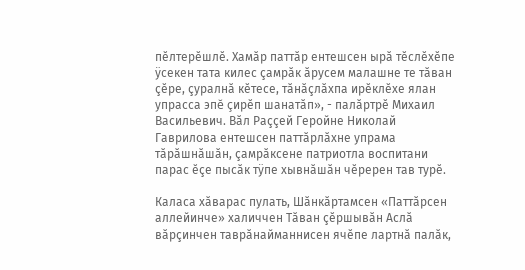пĕлтерĕшлĕ. Хамăр паттăр ентешсен ырă тĕслĕхĕпе ÿсекен тата килес çамрăк ăрусем малашне те тăван çĕре, çуралнă кĕтесе, тăнăçлăхпа ирĕклĕхе ялан упрасса эпĕ çирĕп шанатăп», - палăртрĕ Михаил Васильевич. Вăл Раççей Геройне Николай Гаврилова ентешсен паттăрлăхне упрама тăрăшнăшăн, çамрăксене патриотла воспитани парас ĕçе пысăк тÿпе хывнăшăн чĕререн тав турĕ.

Каласа хăварас пулать, Шăнкăртамсен «Паттăрсен аллейинче» халиччен Тăван çĕршывăн Аслă вăрçинчен таврăнайманнисен ячĕпе лартнă палăк,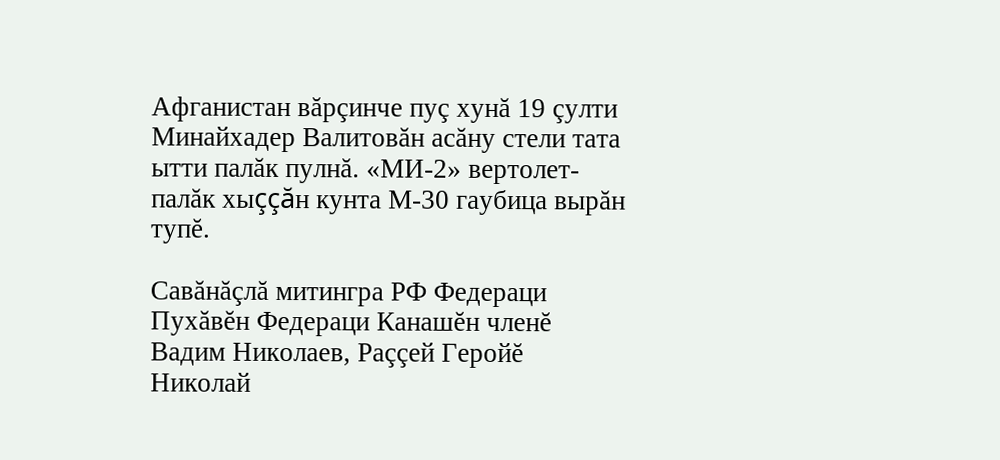Афганистан вăрçинче пуç хунă 19 çулти Минайхадер Валитовăн асăну стели тата ытти палăк пулнă. «МИ-2» вертолет-палăк хыççăн кунта М-30 гаубица вырăн тупĕ.

Савăнăçлă митингра РФ Федераци Пухăвĕн Федераци Канашĕн членĕ Вадим Николаев, Раççей Геройĕ Николай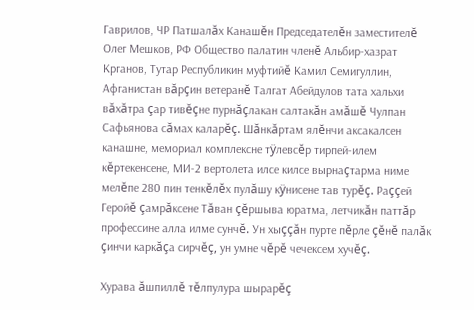Гаврилов, ЧР Патшалăх Канашĕн Председателĕн заместителĕ Олег Мешков, РФ Общество палатин членĕ Альбир-хазрат Крганов, Тутар Республикин муфтийĕ Камил Семигуллин, Афганистан вăрçин ветеранĕ Талгат Абейдулов тата хальхи вăхăтра çар тивĕçне пурнăçлакан салтакăн амăшĕ Чулпан Сафьянова сăмах каларĕç. Шăнкăртам ялĕнчи аксакалсен канашне, мемориал комплексне тÿлевсĕр тирпей-илем кĕртекенсене, МИ-2 вертолета илсе килсе вырнаçтарма ниме мелĕпе 280 пин тенкĕлĕх пулăшу кÿнисене тав турĕç. Раççей Геройĕ çамрăксене Тăван çĕршыва юратма, летчикăн паттăр профессине алла илме сунчĕ. Ун хыççăн пурте пĕрле çĕнĕ палăк çинчи каркăçа сирчĕç, ун умне чĕрĕ чечексем хучĕç.

Хурава ăшпиллĕ тĕлпулура шырарĕç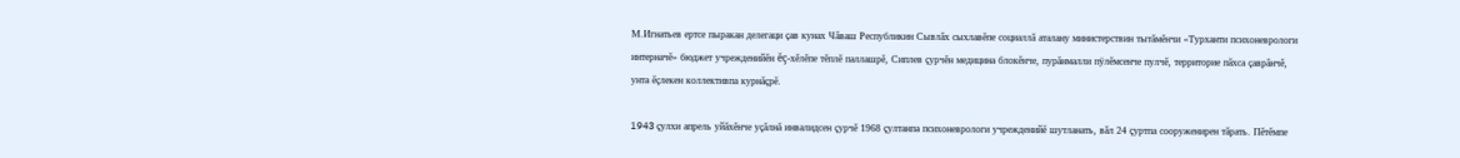М.Игнатьев ертсе пыракан делегаци çав кунах Чăваш Республикин Сывлăх сыхлавĕпе социаллă аталану министерствин тытăмĕнчи «Турханти психоневрологи интерначĕ» бюджет учрежденийĕн ĕç-хĕлĕпе тĕплĕ паллашрĕ, Сиплев çурчĕн медицина блокĕнче, пурăнмалли пÿлĕмсенче пулчĕ, территорие пăхса çаврăнчĕ, унта ĕçлекен коллективпа курнăçрĕ.

1943 çулхи апрель уйăхĕнче уçăлнă инвалидсен çурчĕ 1968 çултанпа психоневрологи учрежденийĕ шутланать, вăл 24 çуртпа сооруженирен тăрать. Пĕтĕмпе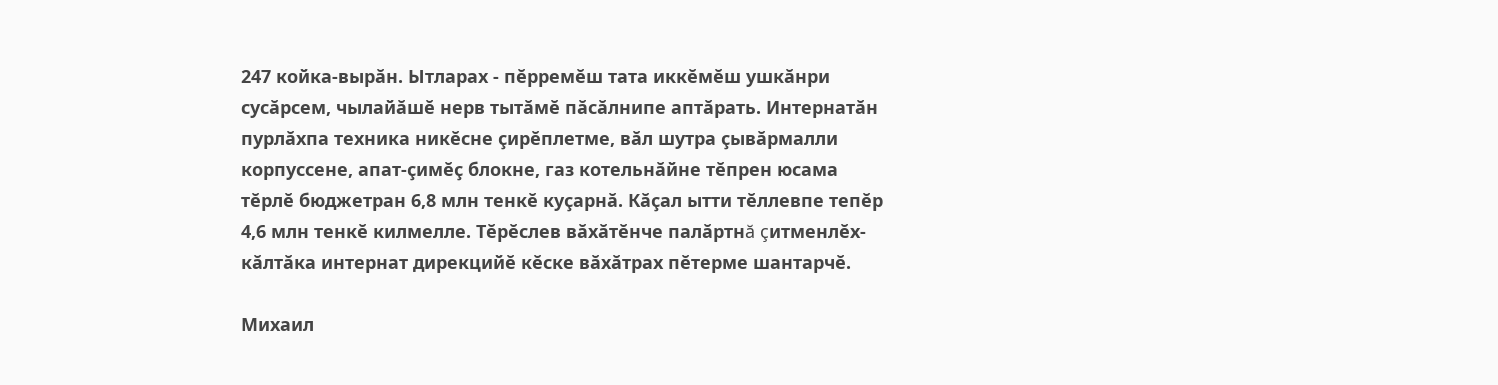247 койка-вырăн. Ытларах - пĕрремĕш тата иккĕмĕш ушкăнри сусăрсем, чылайăшĕ нерв тытăмĕ пăсăлнипе аптăрать. Интернатăн пурлăхпа техника никĕсне çирĕплетме, вăл шутра çывăрмалли корпуссене, апат-çимĕç блокне, газ котельнăйне тĕпрен юсама тĕрлĕ бюджетран 6,8 млн тенкĕ куçарнă. Кăçал ытти тĕллевпе тепĕр 4,6 млн тенкĕ килмелле. Тĕрĕслев вăхăтĕнче палăртнă çитменлĕх-кăлтăка интернат дирекцийĕ кĕске вăхăтрах пĕтерме шантарчĕ.

Михаил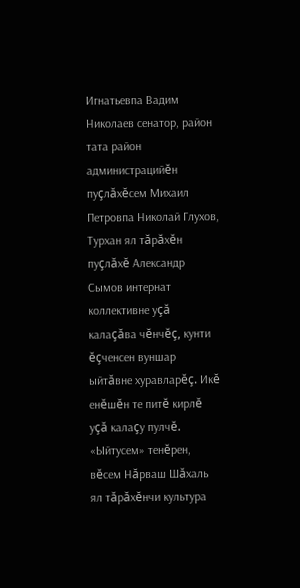Игнатьевпа Вадим Николаев сенатор, район тата район администрацийĕн пуçлăхĕсем Михаил Петровпа Николай Глухов, Турхан ял тăрăхĕн пуçлăхĕ Александр Сымов интернат коллективне уçă калаçăва чĕнчĕç, кунти ĕçченсен вуншар ыйтăвне хуравларĕç. Икĕ енĕшĕн те питĕ кирлĕ уçă калаçу пулчĕ. «Ыйтусем» тенĕрен, вĕсем Нăрваш Шăхаль ял тăрăхĕнчи культура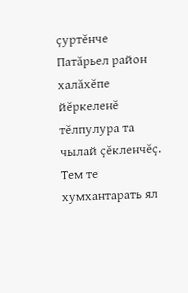çуртĕнче Патăрьел район халăхĕпе йĕркеленĕ тĕлпулура та чылай çĕкленчĕç. Тем те хумхантарать ял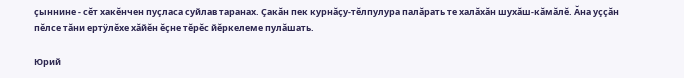çыннине - сĕт хакĕнчен пуçласа суйлав таранах. Çакăн пек курнăçу-тĕлпулура палăрать те халăхăн шухăш-кăмăлĕ. Ăна уççăн пĕлсе тăни ертÿлĕхе хăйĕн ĕçне тĕрĕс йĕркелеме пулăшать.

Юрий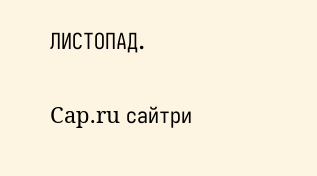ЛИСТОПАД.

Cap.ru сайтри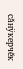сăнÿкерчĕк